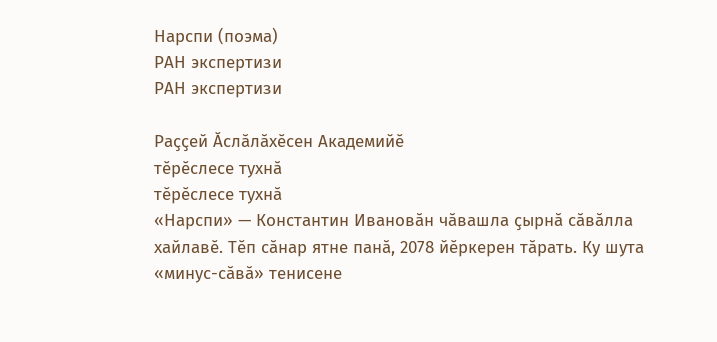Нарспи (поэма)
РАН экспертизи
РАН экспертизи

Раҫҫей Ӑслӑлӑхӗсен Академийӗ
тӗрӗслесе тухнӑ
тӗрӗслесе тухнӑ
«Нарспи» — Константин Ивановӑн чӑвашла ҫырнӑ сӑвӑлла хайлавӗ. Тӗп сӑнар ятне панӑ, 2078 йӗркерен тӑрать. Ку шута «минус-сӑвӑ» тенисене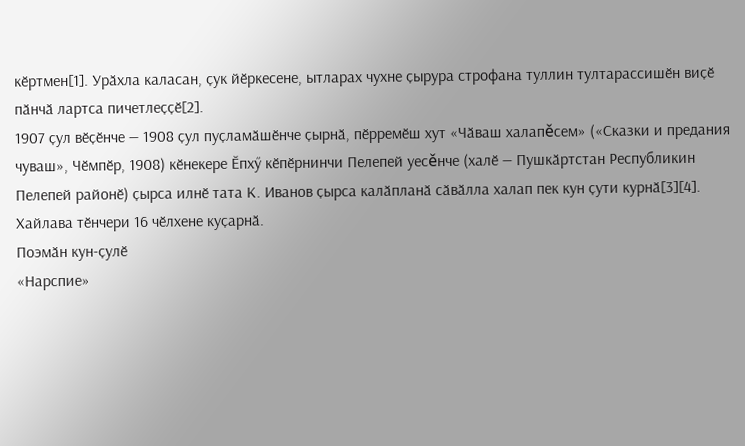кӗртмен[1]. Урӑхла каласан, ҫук йӗркесене, ытларах чухне ҫырура строфана туллин тултарассишӗн виҫӗ пӑнчӑ лартса пичетлеҫҫӗ[2].
1907 ҫул вӗҫӗнче — 1908 ҫул пуҫламӑшӗнче ҫырнӑ, пӗрремӗш хут «Чӑваш халапěсем» («Сказки и предания чуваш», Чӗмпӗр, 1908) кӗнекере Ӗпхӳ кӗпӗрнинчи Пелепей уесěнче (халӗ — Пушкӑртстан Республикин Пелепей районӗ) ҫырса илнӗ тата К. Иванов ҫырса калӑпланӑ сӑвӑлла халап пек кун ҫути курнӑ[3][4].
Хайлава тӗнчери 16 чӗлхене куҫарнӑ.
Поэмӑн кун-ҫулӗ
«Нарспие»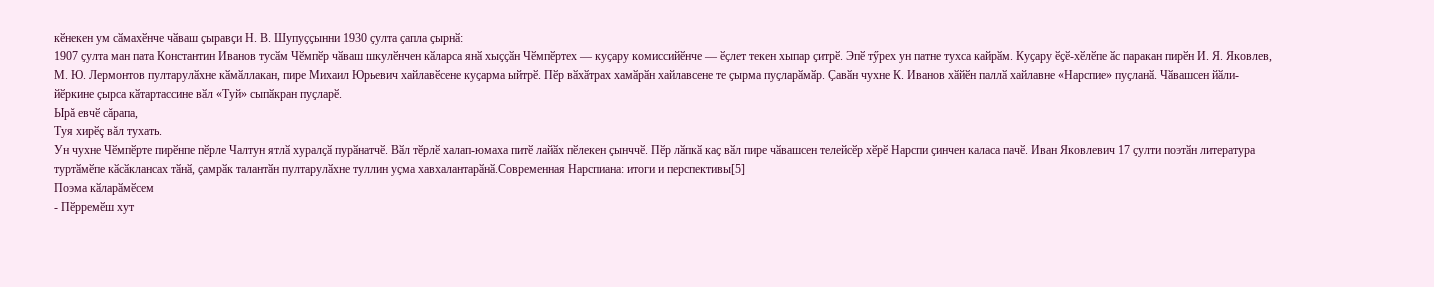кӗнекен ум сӑмахӗнче чӑваш ҫыравҫи Н. В. Шупуҫҫынни 1930 ҫулта ҫапла ҫырнӑ:
1907 ҫулта ман пата Константин Иванов тусӑм Чӗмпӗр чӑваш шкулӗнчен кӑларса янӑ хыҫҫӑн Чӗмпӗртех — куҫару комиссийӗнче — ӗҫлет текен хыпар ҫитрӗ. Эпӗ тӳрех ун патне тухса кайрӑм. Куҫару ӗҫӗ-хӗлӗпе ӑс паракан пирӗн И. Я. Яковлев, М. Ю. Лермонтов пултарулӑхне кӑмӑллакан, пире Михаил Юрьевич хайлавӗсене куҫарма ыйтрӗ. Пӗр вӑхӑтрах хамӑрӑн хайлавсене те ҫырма пуҫларӑмӑр. Ҫавӑн чухне К. Иванов хӑйӗн паллӑ хайлавне «Нарспие» пуҫланӑ. Чӑвашсен йӑли-йӗркине ҫырса кӑтартассине вӑл «Туй» сыпӑкран пуҫларӗ.
Ырă евчӗ сăрапа,
Туя хирӗç вăл тухать.
Ун чухне Чӗмпӗрте пирӗнпе пӗрле Чалтун ятлӑ хуралҫӑ пурӑнатчӗ. Вӑл тӗрлӗ халап-юмаха питӗ лайӑх пӗлекен ҫынччӗ. Пӗр лӑпкӑ каҫ вӑл пире чӑвашсен телейсӗр хӗрӗ Нарспи ҫинчен каласа пачӗ. Иван Яковлевич 17 ҫулти поэтӑн литература туртӑмӗпе кӑсӑклансах тӑнӑ, ҫамрӑк талантӑн пултарулӑхне туллин уҫма хавхалантарӑнӑ.Современная Нарспиана: итоги и перспективы[5]
Поэма кӑларӑмӗсем
- Пӗрремӗш хут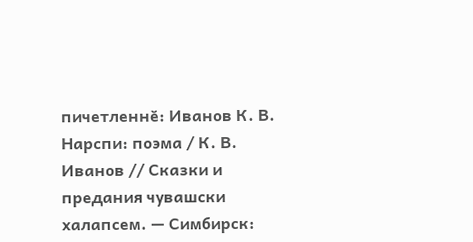пичетленнӗ: Иванов К. В. Нарспи: поэма / К. В. Иванов // Сказки и предания чувашски халапсем. — Симбирск: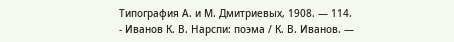Типография А. и М. Дмитриевых, 1908. — 114.
- Иванов К. В. Нарспи: поэма / К. В. Иванов. —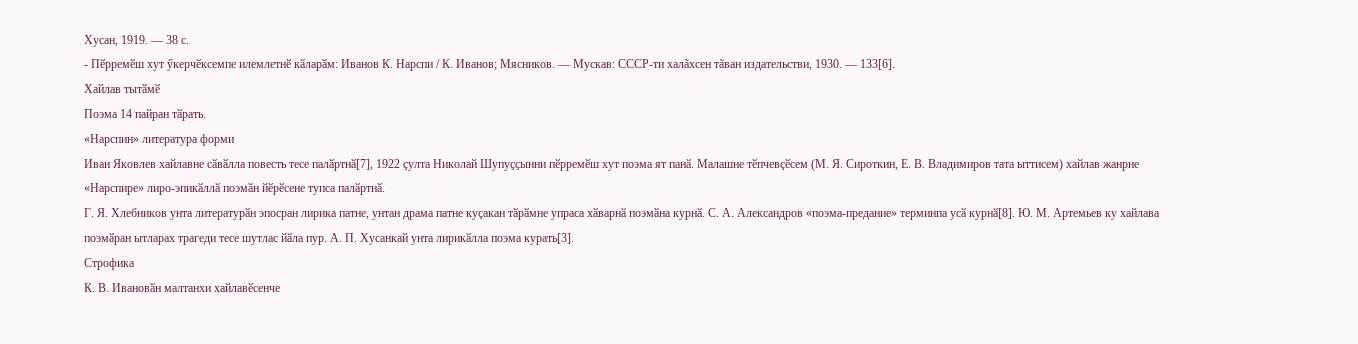Хусан, 1919. — 38 с.
- Пӗрремӗш хут ӳкерчӗксемпе илемлетнӗ кӑларӑм: Иванов К. Нарспи / К. Иванов; Мясников. — Мускав: СССР-ти халãхсен тãван издательстви, 1930. — 133[6].
Хайлав тытӑмӗ
Поэма 14 пайран тӑрать.
«Нарспин» литература форми
Иван Яковлев хайлавне сӑвӑлла повесть тесе палӑртнӑ[7], 1922 ҫулта Николай Шупуҫҫынни пӗрремӗш хут поэма ят панӑ. Малашне тӗпчевҫӗсем (М. Я. Сироткин, Е. В. Владимиров тата ыттисем) хайлав жанрне «Нарспире» лиро-эпикӑллӑ поэмӑн йӗрӗсене тупса палӑртнӑ.
Г. Я. Хлебников унта литературӑн эпосран лирика патне, унтан драма патне куҫакан тӑрӑмне упраса хӑварнӑ поэмӑна курнӑ. С. А. Александров «поэма-предание» терминпа усӑ курнӑ[8]. Ю. М. Артемьев ку хайлава поэмӑран ытларах трагеди тесе шутлас йӑла пур. А. П. Хусанкай унта лирикӑлла поэма курать[3].
Строфика
К. В. Ивановӑн малтанхи хайлавӗсенче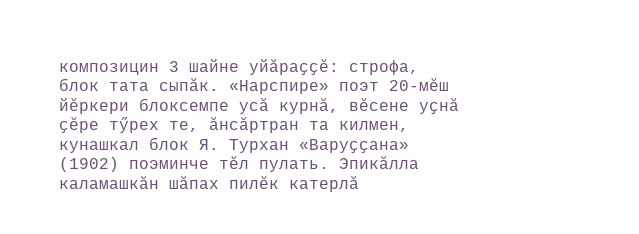композицин 3 шайне уйӑраҫҫӗ: строфа, блок тата сыпӑк. «Нарспире» поэт 20-мӗш йӗркери блоксемпе усӑ курнӑ, вӗсене уҫнӑ ҫӗре тӳрех те, ӑнсӑртран та килмен, кунашкал блок Я. Турхан «Варуҫҫана» (1902) поэминче тӗл пулать. Эпикӑлла каламашкӑн шӑпах пилӗк катерлӑ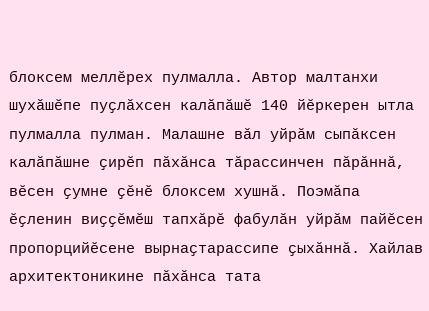блоксем меллӗрех пулмалла. Автор малтанхи шухӑшӗпе пуҫлӑхсен калӑпӑшӗ 140 йӗркерен ытла пулмалла пулман. Малашне вӑл уйрӑм сыпӑксен калӑпӑшне ҫирӗп пӑхӑнса тӑрассинчен пӑрӑннӑ, вӗсен ҫумне ҫӗнӗ блоксем хушнӑ. Поэмӑпа ӗҫленин виҫҫӗмӗш тапхӑрӗ фабулӑн уйрӑм пайӗсен пропорцийӗсене вырнаҫтарассипе ҫыхӑннӑ. Хайлав архитектоникине пӑхӑнса тата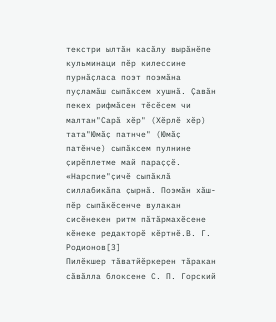текстри ылтӑн касӑлу вырӑнӗпе кульминаци пӗр килессине пурнӑҫласа поэт поэмӑна пуҫламӑш сыпӑксем хушнӑ. Ҫавӑн пекех рифмӑсен тӗсӗсем чи малтан"Сарӑ хӗр" (Хӗрлӗ хӗр) тата"Юмӑҫ патнче" (Юмӑҫ патӗнче) сыпӑксем пулнине ҫирӗплетме май параҫҫӗ. «Нарспие"ҫичӗ сыпӑклӑ силлабикӑпа ҫырнӑ. Поэмӑн хӑш-пӗр сыпӑкӗсенче вулакан сисӗнекен ритм пӑтӑрмахӗсене кӗнеке редакторӗ кӗртнӗ.В. Г. Родионов[3]
Пилӗкшер тӑватйӗркерен тӑракан сӑвӑлла блоксене С. П. Горский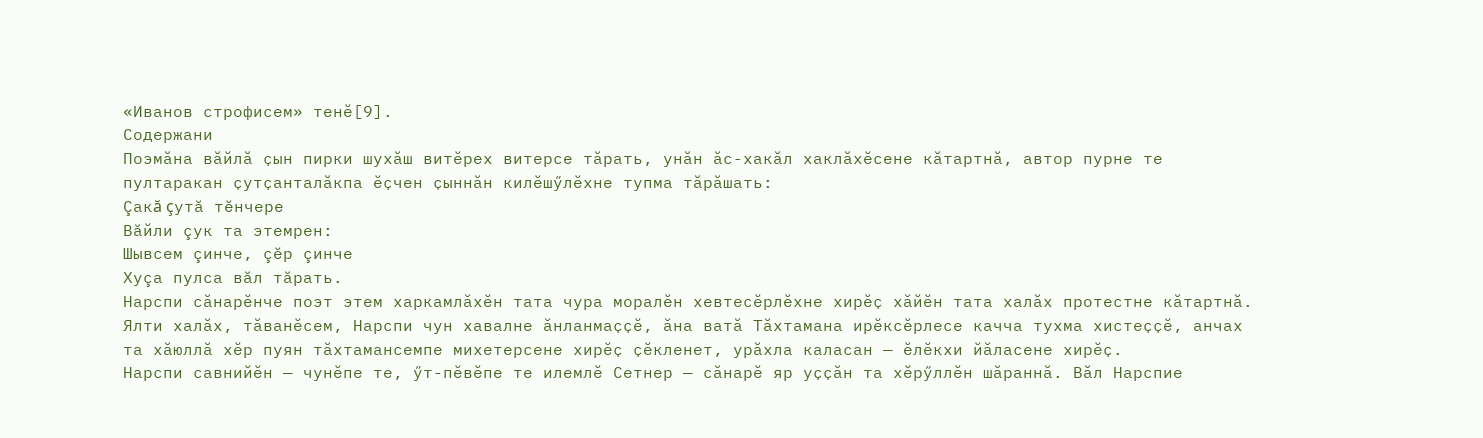«Иванов строфисем» тенӗ[9].
Содержани
Поэмӑна вӑйлӑ ҫын пирки шухӑш витӗрех витерсе тӑрать, унӑн ӑс-хакӑл хаклӑхӗсене кӑтартнӑ, автор пурне те пултаракан ҫутҫанталӑкпа ӗҫчен ҫыннӑн килӗшӳлӗхне тупма тӑрӑшать:
Çакă çутă тĕнчере
Вăйли çук та этемрен:
Шывсем çинче, çĕр çинче
Хуçа пулса вăл тăрать.
Нарспи сӑнарӗнче поэт этем харкамлӑхӗн тата чура моралӗн хевтесӗрлӗхне хирӗҫ хӑйӗн тата халӑх протестне кӑтартнӑ. Ялти халӑх, тӑванӗсем, Нарспи чун хавалне ӑнланмаҫҫӗ, ӑна ватӑ Тӑхтамана ирӗксӗрлесе качча тухма хистеҫҫӗ, анчах та хӑюллӑ хӗр пуян тӑхтамансемпе михетерсене хирӗҫ ҫӗкленет, урӑхла каласан — ӗлӗкхи йӑласене хирӗҫ.
Нарспи савнийӗн — чунӗпе те, ӳт-пӗвӗпе те илемлӗ Сетнер — сӑнарӗ яр уҫҫӑн та хӗрӳллӗн шӑраннӑ. Вӑл Нарспие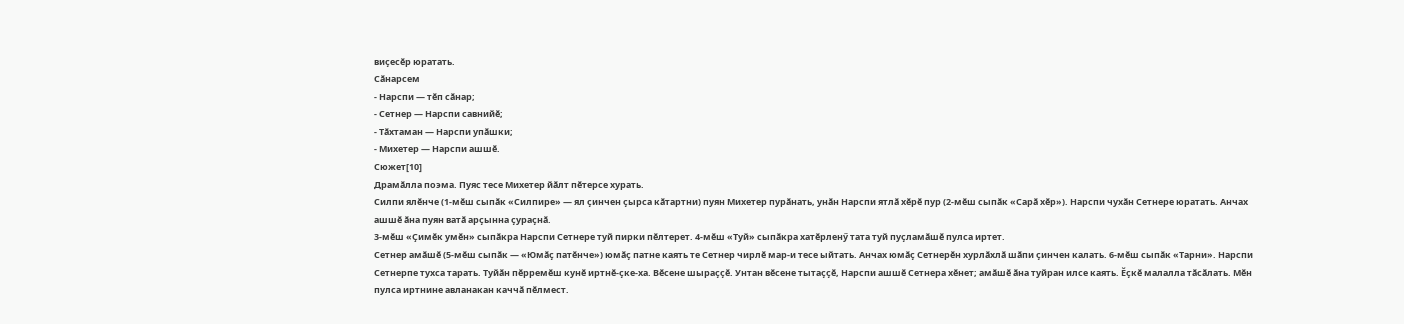виҫесӗр юратать.
Сӑнарсем
- Нарспи — тӗп сӑнар;
- Сетнер — Нарспи савнийӗ;
- Тӑхтаман — Нарспи упӑшки;
- Михетер — Нарспи ашшӗ.
Сюжет[10]
Драмӑлла поэма. Пуяс тесе Михетер йӑлт пӗтерсе хурать.
Силпи ялӗнче (1-мӗш сыпӑк «Силпире» — ял ҫинчен ҫырса кӑтартни) пуян Михетер пурӑнать, унӑн Нарспи ятлӑ хӗрӗ пур (2-мӗш сыпӑк «Сарӑ хӗр»). Нарспи чухӑн Сетнере юратать. Анчах ашшӗ ӑна пуян ватӑ арҫынна ҫураҫнӑ.
3-мӗш «Ҫимӗк умӗн» сыпӑкра Нарспи Сетнере туй пирки пӗлтерет. 4-мӗш «Туй» сыпӑкра хатӗрленӳ тата туй пуҫламӑшӗ пулса иртет.
Сетнер амӑшӗ (5-мӗш сыпӑк — «Юмӑҫ патӗнче») юмӑҫ патне каять те Сетнер чирлӗ мар-и тесе ыйтать. Анчах юмӑҫ Сетнерӗн хурлӑхлӑ шӑпи ҫинчен калать. 6-мӗш сыпӑк «Тарни». Нарспи Сетнерпе тухса тарать. Туйӑн пӗрремӗш кунӗ иртнӗ-ҫке-ха. Вӗсене шыраҫҫӗ. Унтан вӗсене тытаҫҫӗ, Нарспи ашшӗ Сетнера хӗнет; амӑшӗ ӑна туйран илсе каять. Ӗҫкӗ малалла тӑсӑлать. Мӗн пулса иртнине авланакан каччӑ пӗлмест.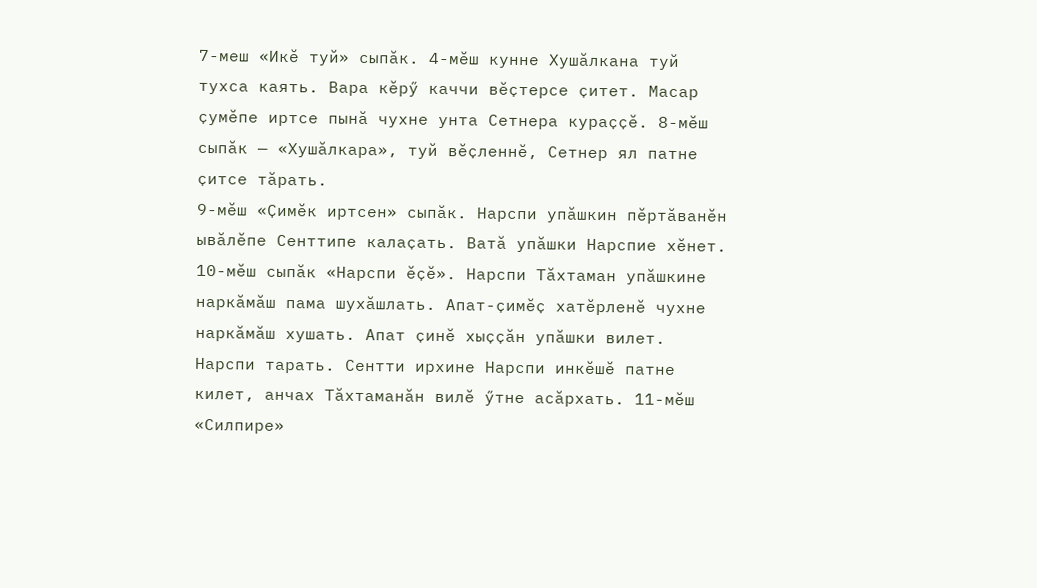7-меш «Икӗ туй» сыпӑк. 4-мӗш кунне Хушӑлкана туй тухса каять. Вара кӗрӳ каччи вӗҫтерсе ҫитет. Масар ҫумӗпе иртсе пынӑ чухне унта Сетнера кураҫҫӗ. 8-мӗш сыпӑк — «Хушӑлкара», туй вӗҫленнӗ, Сетнер ял патне ҫитсе тӑрать.
9-мӗш «Ҫимӗк иртсен» сыпӑк. Нарспи упӑшкин пӗртӑванӗн ывӑлӗпе Сенттипе калаҫать. Ватӑ упӑшки Нарспие хӗнет.
10-мӗш сыпӑк «Нарспи ӗҫӗ». Нарспи Тӑхтаман упӑшкине наркӑмӑш пама шухӑшлать. Апат-ҫимӗҫ хатӗрленӗ чухне наркӑмӑш хушать. Апат ҫинӗ хыҫҫӑн упӑшки вилет. Нарспи тарать. Сентти ирхине Нарспи инкӗшӗ патне килет, анчах Тӑхтаманӑн вилӗ ӳтне асӑрхать. 11-мӗш «Силпире»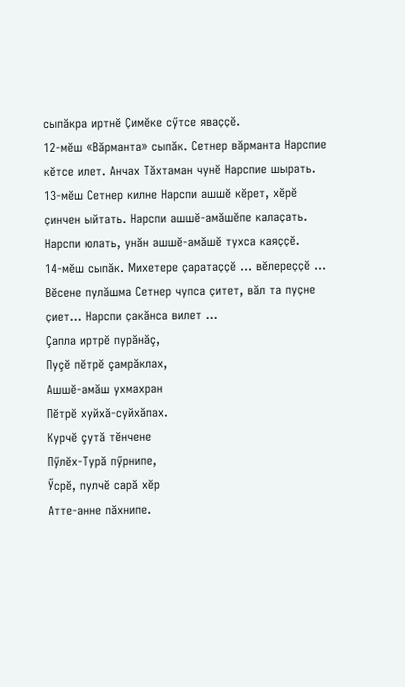сыпӑкра иртнӗ Ҫимӗке сӳтсе яваҫҫӗ.
12-мӗш «Вӑрманта» сыпӑк. Сетнер вӑрманта Нарспие кӗтсе илет. Анчах Тӑхтаман чунӗ Нарспие шырать.
13-мӗш Сетнер килне Нарспи ашшӗ кӗрет, хӗрӗ ҫинчен ыйтать. Нарспи ашшӗ-амӑшӗпе калаҫать. Нарспи юлать, унӑн ашшӗ-амӑшӗ тухса каяҫҫӗ.
14-мӗш сыпӑк. Михетере ҫаратаҫҫӗ … вӗлереҫҫӗ …
Вӗсене пулӑшма Сетнер чупса ҫитет, вӑл та пуҫне ҫиет... Нарспи ҫакӑнса вилет …
Çапла иртрӗ пурăнăç,
Пуçӗ пӗтрӗ çамрăклах,
Ашшӗ-амăш ухмахран
Пӗтрӗ хуйхă-суйхăпах.
Курчӗ çутă тӗнчене
Пӳлӗх-Турă пӳрнипе,
Ӳсрӗ, пулчӗ сарă хӗр
Атте-анне пăхнипе.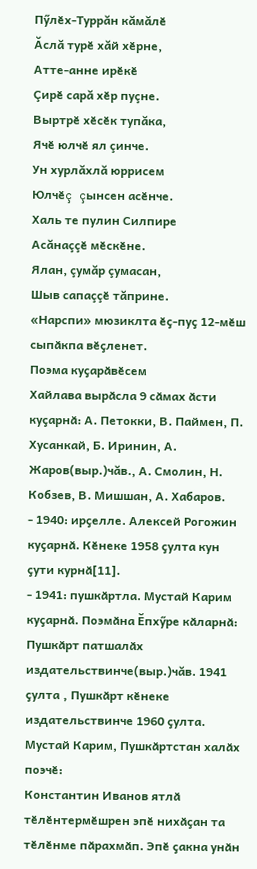Пӳлӗх-Туррăн кăмăлӗ
Ăслă турӗ хăй хӗрне,
Атте-анне ирӗкӗ
Çирӗ сарă хӗр пуçне.
Выртрӗ хӗсӗк тупăка,
Ячӗ юлчӗ ял çинче.
Ун хурлăхлă юррисем
Юлчӗç çынсен асӗнче.
Халь те пулин Силпире
Асăнаççӗ мӗскӗне.
Ялан, çумăр çумасан,
Шыв сапаççӗ тăприне.
«Нарспи» мюзиклта ӗҫ-пуҫ 12-мӗш сыпӑкпа вӗҫленет.
Поэма куҫарӑвӗсем
Хайлава вырӑсла 9 сӑмах ӑсти куҫарнӑ: А. Петокки, В. Паймен, П. Хусанкай, Б. Иринин, А. Жаров(выр.)чăв., А. Смолин, Н. Кобзев, В. Мишшан, А. Хабаров.
- 1940: ирҫелле. Алексей Рогожин куҫарнӑ. Кӗнеке 1958 ҫулта кун ҫути курнӑ[11].
- 1941: пушкӑртла. Мустай Карим куҫарнӑ. Поэмӑна Ӗпхӳре кӑларнӑ: Пушкӑрт патшалӑх издательствинче(выр.)чăв. 1941 ҫулта ‚ Пушкӑрт кӗнеке издательствинче 1960 ҫулта. Мустай Карим, Пушкӑртстан халӑх поэчӗ:
Константин Иванов ятлӑ тӗлӗнтермӗшрен эпӗ нихӑҫан та тӗлӗнме пӑрахмӑп. Эпӗ ҫакна унӑн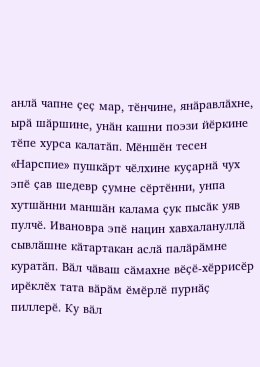анлӑ чапне ҫеҫ мар, тӗнчине, янӑравлӑхне, ырӑ шӑршине, унӑн кашни поэзи йӗркине тӗпе хурса калатӑп. Мӗншӗн тесен «Нарспие» пушкӑрт чӗлхине куҫарнӑ чух эпӗ ҫав шедевр ҫумне сӗртӗнни, унпа хутшӑнни маншӑн калама ҫук пысӑк уяв пулчӗ. Ивановра эпӗ нацин хавхалануллӑ сывлӑшне кӑтартакан аслӑ палӑрӑмне куратӑп. Вӑл чӑваш сӑмахне вӗҫӗ-хӗррисӗр ирӗклӗх тата вӑрӑм ӗмӗрлӗ пурнӑҫ пиллерӗ. Ку вӑл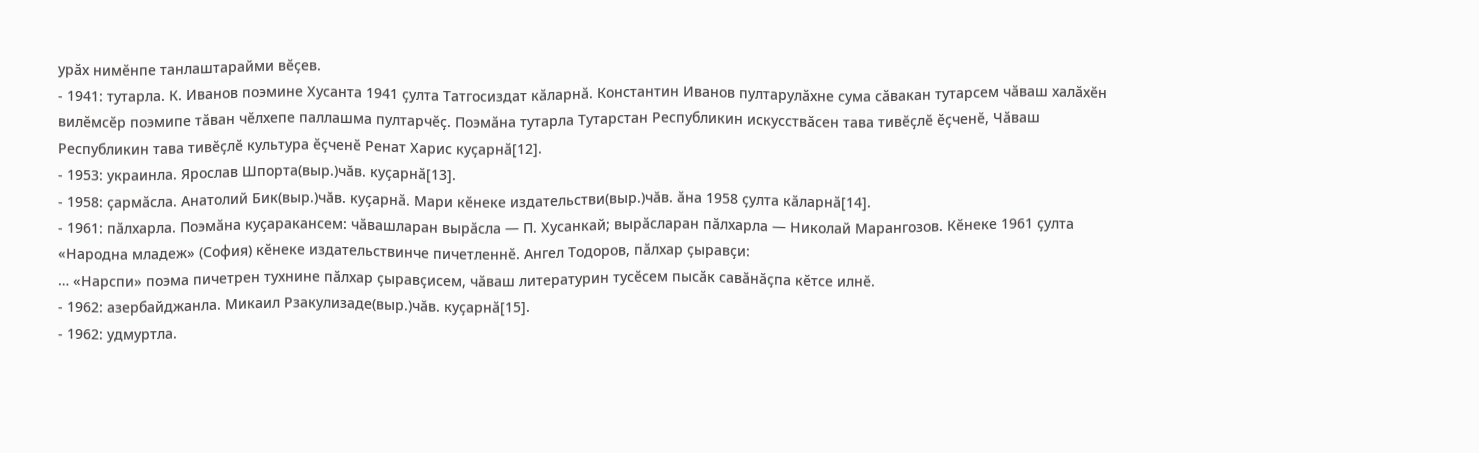урӑх нимӗнпе танлаштарайми вӗҫев.
- 1941: тутарла. К. Иванов поэмине Хусанта 1941 ҫулта Татгосиздат кӑларнӑ. Константин Иванов пултарулӑхне сума сӑвакан тутарсем чӑваш халӑхӗн вилӗмсӗр поэмипе тӑван чӗлхепе паллашма пултарчӗҫ. Поэмӑна тутарла Тутарстан Республикин искусствӑсен тава тивӗҫлӗ ӗҫченӗ, Чӑваш Республикин тава тивӗҫлӗ культура ӗҫченӗ Ренат Харис куҫарнӑ[12].
- 1953: украинла. Ярослав Шпорта(выр.)чăв. куҫарнӑ[13].
- 1958: ҫармӑсла. Анатолий Бик(выр.)чăв. куҫарнӑ. Мари кӗнеке издательстви(выр.)чăв. ӑна 1958 ҫулта кӑларнӑ[14].
- 1961: пӑлхарла. Поэмӑна куҫаракансем: чӑвашларан вырӑсла — П. Хусанкай; вырӑсларан пӑлхарла — Николай Марангозов. Кӗнеке 1961 ҫулта «Народна младеж» (София) кӗнеке издательствинче пичетленнӗ. Ангел Тодоров, пӑлхар ҫыравҫи:
… «Нарспи» поэма пичетрен тухнине пӑлхар ҫыравҫисем, чӑваш литературин тусӗсем пысӑк савӑнӑҫпа кӗтсе илнӗ.
- 1962: азербайджанла. Микаил Рзакулизаде(выр.)чăв. куҫарнӑ[15].
- 1962: удмуртла.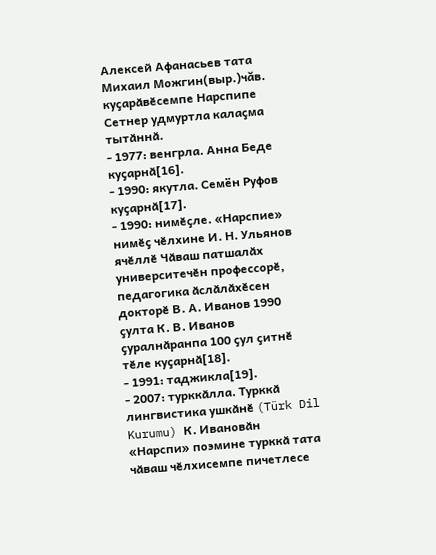Алексей Афанасьев тата Михаил Можгин(выр.)чăв. куҫарӑвӗсемпе Нарспипе Сетнер удмуртла калаҫма тытӑннӑ.
- 1977: венгрла. Анна Беде куҫарнӑ[16].
- 1990: якутла. Семён Руфов куҫарнӑ[17].
- 1990: нимӗҫле. «Нарспие» нимӗҫ чӗлхине И. Н. Ульянов ячӗллӗ Чӑваш патшалӑх университечӗн профессорӗ, педагогика ӑслӑлӑхӗсен докторӗ В. А. Иванов 1990 ҫулта К. В. Иванов ҫуралнӑранпа 100 ҫул ҫитнӗ тӗле куҫарнӑ[18].
- 1991: таджикла[19].
- 2007: турккӑлла. Турккӑ лингвистика ушкӑнӗ (Türk Dil Kurumu) К. Ивановӑн «Нарспи» поэмине турккӑ тата чӑваш чӗлхисемпе пичетлесе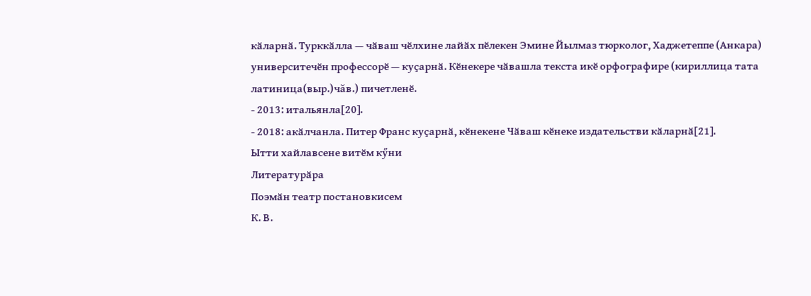кӑларнӑ. Турккӑлла — чӑваш чӗлхине лайӑх пӗлекен Эмине Йылмаз тюрколог, Хаджетеппе (Анкара) университечӗн профессорӗ — куҫарнӑ. Кӗнекере чӑвашла текста икӗ орфографире (кириллица тата латиница(выр.)чăв.) пичетленӗ.
- 2013: итальянла[20].
- 2018: акӑлчанла. Питер Франс куҫарнӑ, кӗнекене Чӑваш кӗнеке издательстви кӑларнӑ[21].
Ытти хайлавсене витӗм кӳни
Литературӑра
Поэмӑн театр постановкисем
К. В.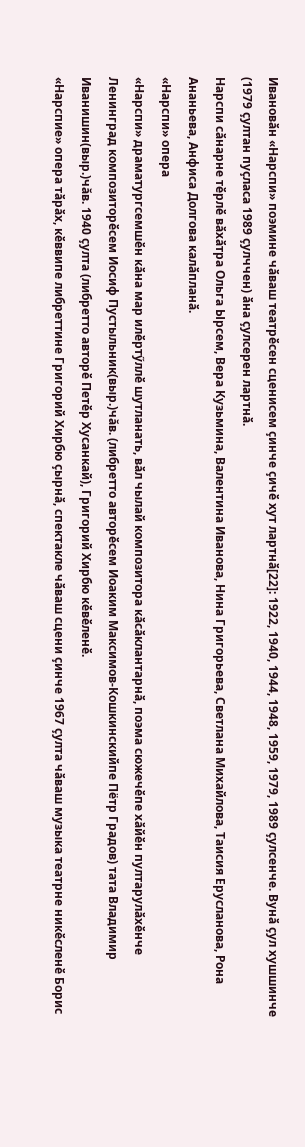Ивановӑн «Нарспи» поэмине чӑваш театрӗсен сценисем ҫинче ҫичӗ хут лартнӑ[22]: 1922, 1940, 1944, 1948, 1959, 1979, 1989 ҫулсенче. Вунӑ ҫул хушшинче (1979 ҫултан пуҫласа 1989 ҫулччен) ӑна ҫулсерен лартнӑ.
Нарспи сӑнарне тӗрлӗ вӑхӑтра Ольга Ырсем, Вера Кузьмина, Валентина Иванова, Нина Григорьева, Светлана Михайлова, Таисия Ерусланова, Рона Ананьева, Анфиса Долгова калӑпланӑ.
«Нарспи» опера
«Нарспи» драматургсемшӗн кӑна мар илӗртӳллӗ шутланать, вӑл чылай композитора кӑсӑклантарнӑ, поэма сюжечӗпе хӑйӗн пултарулӑхӗнче Ленинград композиторӗсем Иосиф Пустыльник(выр.)чăв. (либретто авторӗсем Иоаким Максимов-Кошкинскийпе Пётр Градов) тата Владимир Иванишин(выр.)чăв. 1940 ҫулта (либретто авторӗ Петӗр Хусанкай), Григорий Хирбю кӗвӗленӗ.
«Нарспие» опера тӑрӑх, кӗввипе либреттине Григорий Хирбю ҫырнӑ, спектакле чӑваш сцени ҫинче 1967 ҫулта чӑваш музыка театрне никӗсленӗ Борис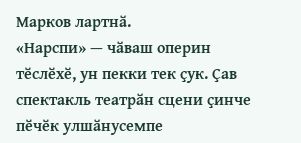Марков лартнӑ.
«Нарспи» — чӑваш оперин тӗслӗхӗ, ун пекки тек ҫук. Ҫав спектакль театрӑн сцени ҫинче пӗчӗк улшӑнусемпе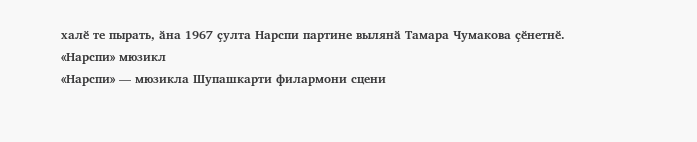халӗ те пырать, ӑна 1967 ҫулта Нарспи партине вылянӑ Тамара Чумакова ҫӗнетнӗ.
«Нарспи» мюзикл
«Нарспи» — мюзикла Шупашкарти филармони сцени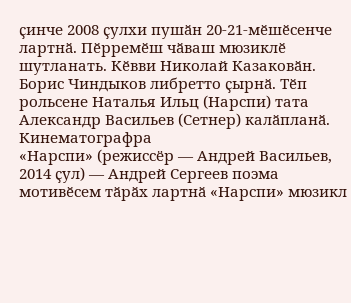ҫинче 2008 ҫулхи пушӑн 20-21-мӗшӗсенче лартнӑ. Пӗрремӗш чӑваш мюзиклӗ шутланать. Кӗвви Николай Казаковӑн. Борис Чиндыков либретто ҫырнӑ. Тӗп рольсене Наталья Ильц (Нарспи) тата Александр Васильев (Сетнер) калӑпланӑ.
Кинематографра
«Нарспи» (режиссёр — Андрей Васильев, 2014 ҫул) — Андрей Сергеев поэма мотивӗсем тӑрӑх лартнӑ «Нарспи» мюзикл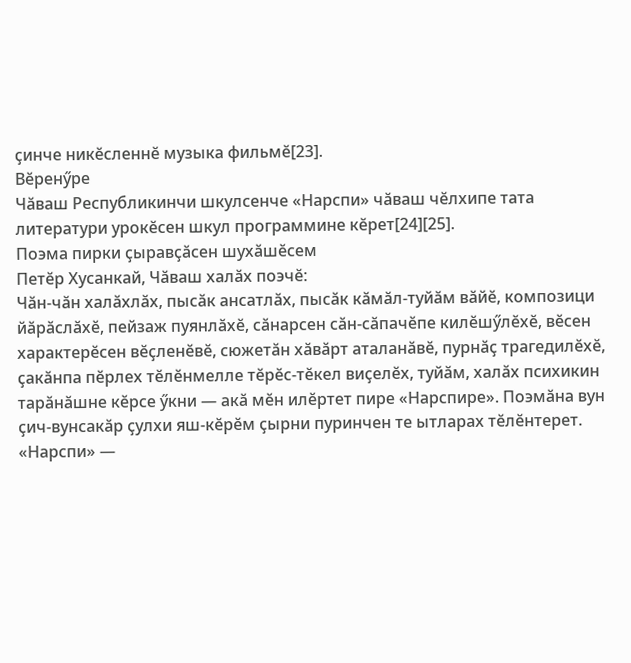ҫинче никӗсленнӗ музыка фильмӗ[23].
Вӗренӳре
Чӑваш Республикинчи шкулсенче «Нарспи» чӑваш чӗлхипе тата литератури урокӗсен шкул программине кӗрет[24][25].
Поэма пирки ҫыравҫӑсен шухӑшӗсем
Петӗр Хусанкай, Чӑваш халӑх поэчӗ:
Чӑн-чӑн халӑхлӑх, пысӑк ансатлӑх, пысӑк кӑмӑл-туйӑм вӑйӗ, композици йӑрӑслӑхӗ, пейзаж пуянлӑхӗ, сӑнарсен сӑн-сӑпачӗпе килӗшӳлӗхӗ, вӗсен характерӗсен вӗҫленӗвӗ, сюжетӑн хӑвӑрт аталанӑвӗ, пурнӑҫ трагедилӗхӗ, ҫакӑнпа пӗрлех тӗлӗнмелле тӗрӗс-тӗкел виҫелӗх, туйӑм, халӑх психикин тарӑнӑшне кӗрсе ӳкни — акӑ мӗн илӗртет пире «Нарспире». Поэмӑна вун ҫич-вунсакӑр ҫулхи яш-кӗрӗм ҫырни пуринчен те ытларах тӗлӗнтерет.
«Нарспи» —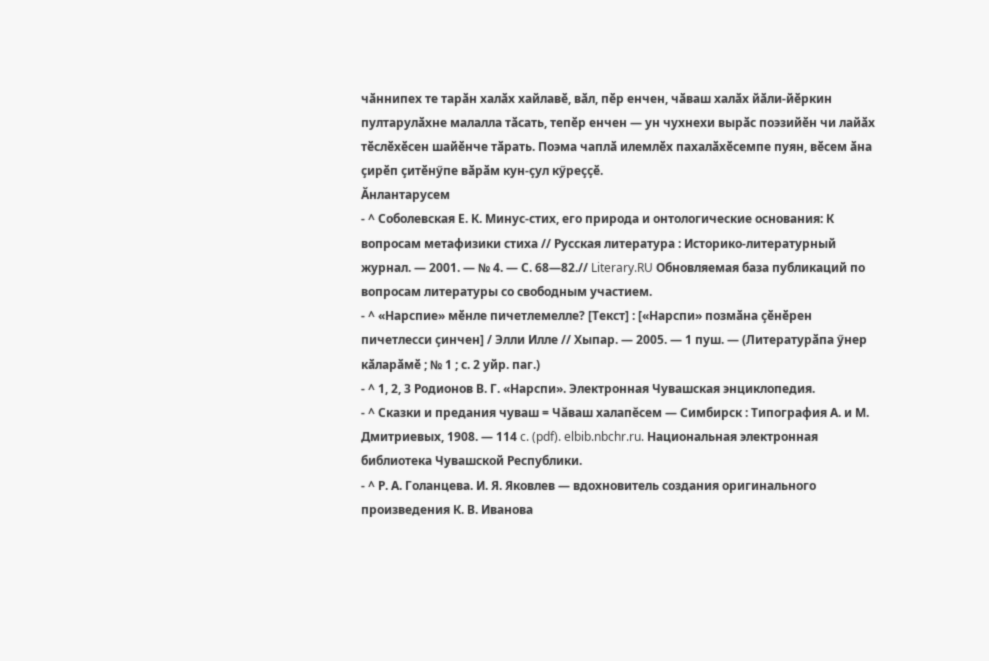чӑннипех те тарӑн халӑх хайлавӗ, вӑл, пӗр енчен, чӑваш халӑх йӑли-йӗркин пултарулӑхне малалла тӑсать, тепӗр енчен — ун чухнехи вырӑс поэзийӗн чи лайӑх тӗслӗхӗсен шайӗнче тӑрать. Поэма чаплӑ илемлӗх пахалӑхӗсемпе пуян, вӗсем ӑна ҫирӗп ҫитӗнӳпе вӑрӑм кун-ҫул кӳреҫҫӗ.
Ӑнлантарусем
- ^ Соболевская Е. К. Минус-стих, его природа и онтологические основания: К вопросам метафизики стиха // Русская литература : Историко-литературный журнал. — 2001. — № 4. — С. 68—82.// Literary.RU Обновляемая база публикаций по вопросам литературы со свободным участием.
- ^ «Нарспие» мӗнле пичетлемелле? [Текст] : [«Нарспи» позмӑна ҫӗнӗрен пичетлесси ҫинчен] / Элли Илле // Хыпар. — 2005. — 1 пуш. — (Литературӑпа ӳнер кӑларӑмӗ ; № 1 ; с. 2 уйр. паг.)
- ^ 1, 2, 3 Родионов В. Г. «Нарспи». Электронная Чувашская энциклопедия.
- ^ Сказки и предания чуваш = Чăваш халапĕсем — Симбирск : Типография А. и М. Дмитриевых, 1908. — 114 c. (pdf). elbib.nbchr.ru. Национальная электронная библиотека Чувашской Республики.
- ^ Р. А. Голанцева. И. Я. Яковлев — вдохновитель создания оригинального произведения К. В. Иванова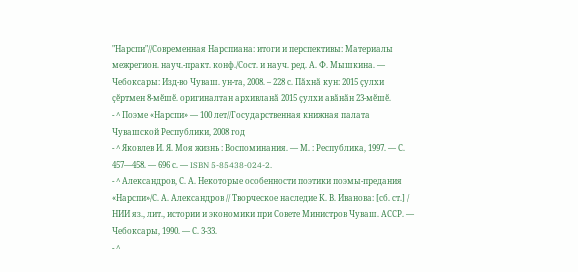"Нарспи"//Современная Нарспиана: итоги и перспективы: Материалы межрегион. науч.-практ. конф./Сост. и науч. ред. А. Ф. Мышкина. — Чебоксары: Изд-во Чуваш. ун-та, 2008. – 228 с. Пӑхнӑ кун: 2015 ҫулхи ҫӗртмен 8-мӗшӗ. оригиналтан архивланӑ 2015 ҫулхи авӑнӑн 23-мӗшӗ.
- ^ Поэме «Нарспи» — 100 лет//Государственная книжная палата Чувашской Республики, 2008 год
- ^ Яковлев И. Я. Моя жизнь : Воспоминания. — М. : Республика, 1997. — С. 457—458. — 696 с. — ISBN 5-85438-024-2.
- ^ Александров, С. А. Некоторые особенности поэтики поэмы-предания «Нарспи»/С. А. Александров // Творческое наследие К. В. Иванова: [сб. ст.] / НИИ яз., лит., истории и экономики при Совете Министров Чуваш. АССР. — Чебоксары, 1990. — С. 3-33.
- ^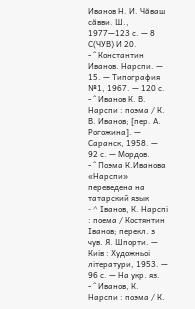Иванов Н. И. Чăваш сăвви. Ш., 1977—123 с. — 8 С(ЧУВ) И 20.
- ^ Константин Иванов. Нарспи. — 15. — Типография №1, 1967. — 120 с.
- ^ Иванов К. В. Нарспи : поэма / К. В. Иванов; [пер. А. Рогожина]. — Саранск, 1958. — 92 с. — Мордов.
- ^ Поэма К.Иванова «Нарспи» переведена на татарский язык
- ^ Iванов, К. Нарспi : поема / Костянтин Iванов; перекл. з чув. Я. Шпорти. — Киів : Художньоi літератури, 1953. — 96 с. — На укр. яз.
- ^ Иванов, К. Нарспи : поэма / К.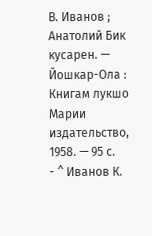В. Иванов ; Анатолий Бик кусарен. — Йошкар-Ола : Книгам лукшо Марии издательство, 1958. — 95 с.
- ^ Иванов К.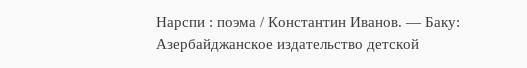Нарспи : поэма / Константин Иванов. — Баку: Азербайджанское издательство детской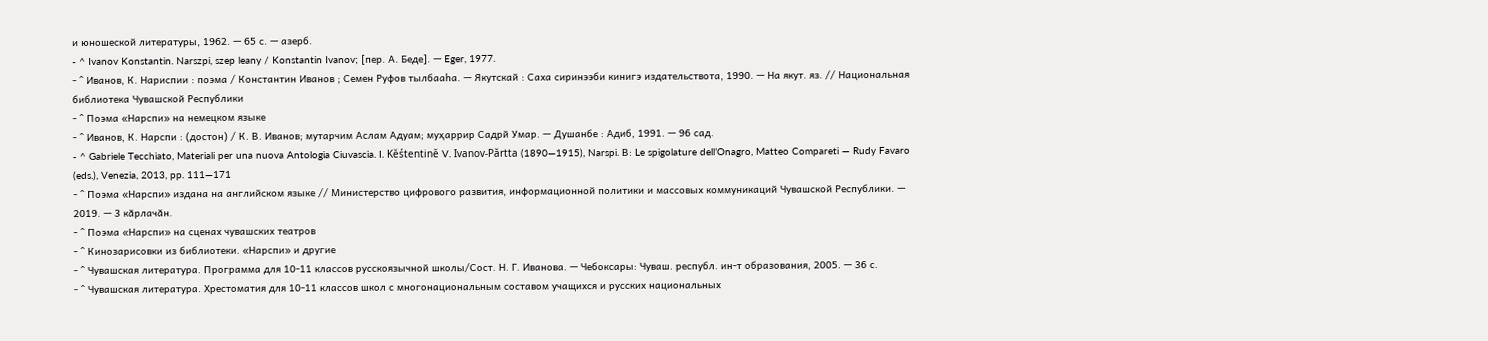и юношеской литературы, 1962. — 65 с. — азерб.
- ^ Ivanov Konstantin. Narszpi, szep leany / Konstantin Ivanov; [пер. А. Беде]. — Eger, 1977.
- ^ Иванов, К. Нариспии : поэма / Константин Иванов ; Семен Руфов тылбааhа. — Якутскай : Саха сиринээби кинигэ издательствота, 1990. — На якут. яз. // Национальная библиотека Чувашской Республики
- ^ Поэма «Нарспи» на немецком языке
- ^ Иванов, К. Нарспи : (достон) / К. В. Иванов; мутарчим Аслам Адуам; муҳаррир Садрй Умар. — Душанбе : Адиб, 1991. — 96 сад.
- ^ Gabriele Tecchiato, Materiali per una nuova Antologia Ciuvascia. I. Kĕśtentinĕ V. Ivanov-Părtta (1890—1915), Narspi. В: Le spigolature dell’Onagro, Matteo Compareti — Rudy Favaro (eds.), Venezia, 2013, pp. 111—171
- ^ Поэма «Нарспи» издана на английском языке // Министерство цифрового развития, информационной политики и массовых коммуникаций Чувашской Республики. — 2019. — 3 кӑрлачӑн.
- ^ Поэма «Нарспи» на сценах чувашских театров
- ^ Кинозарисовки из библиотеки. «Нарспи» и другие
- ^ Чувашская литература. Программа для 10-11 классов русскоязычной школы/Сост. Н. Г. Иванова. — Чебоксары: Чуваш. республ. ин-т образования, 2005. — 36 с.
- ^ Чувашская литература. Хрестоматия для 10-11 классов школ с многонациональным составом учащихся и русских национальных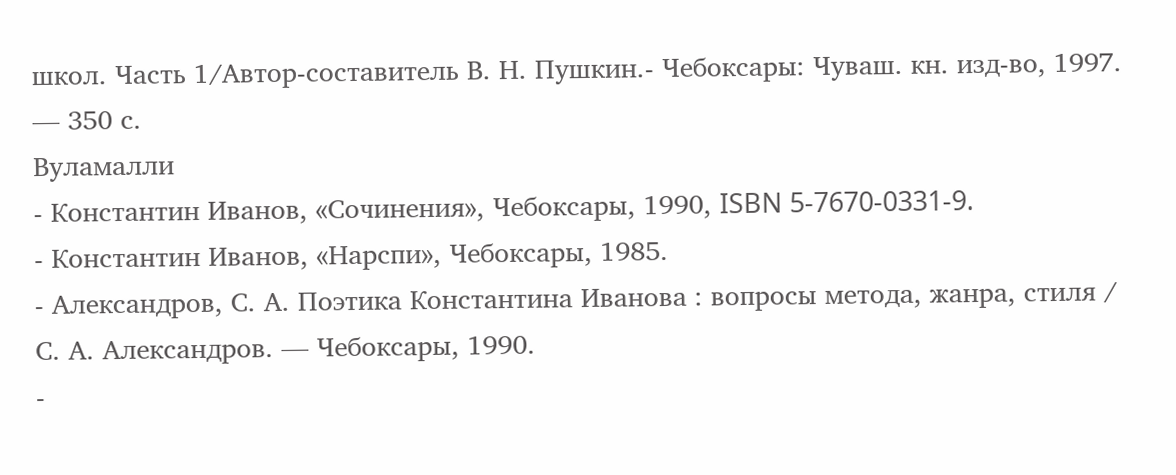школ. Часть 1/Автор-составитель В. Н. Пушкин.- Чебоксары: Чуваш. кн. изд-во, 1997. — 350 с.
Вуламалли
- Константин Иванов, «Сочинения», Чебоксары, 1990, ISBN 5-7670-0331-9.
- Константин Иванов, «Нарспи», Чебоксары, 1985.
- Александров, С. А. Поэтика Константина Иванова : вопросы метода, жанра, стиля / С. А. Александров. — Чебоксары, 1990.
-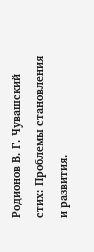Родионов В. Г. Чувашский стих: Проблемы становления и развития.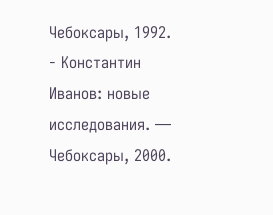Чебоксары, 1992.
- Константин Иванов: новые исследования. — Чебоксары, 2000.